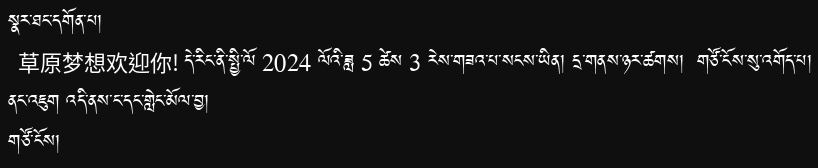སྣར་ཐང་དགོན་པ།
  草原梦想欢迎你! དེ་རིང་ནི་སྤྱི་ལོ 2024 ལོའི་ཟླ 5 ཚེས 3 རེས་གཟའ་པ་སངས་ཡིན། དྲ་གནས་ཉར་ཚགས།  གཙོ་ངོས་སུ་འགོད་པ། ནང་འཇུག འདི་ནས་ང་དང་གླེང་མོལ་བྱ།
གཙོ་ངོས།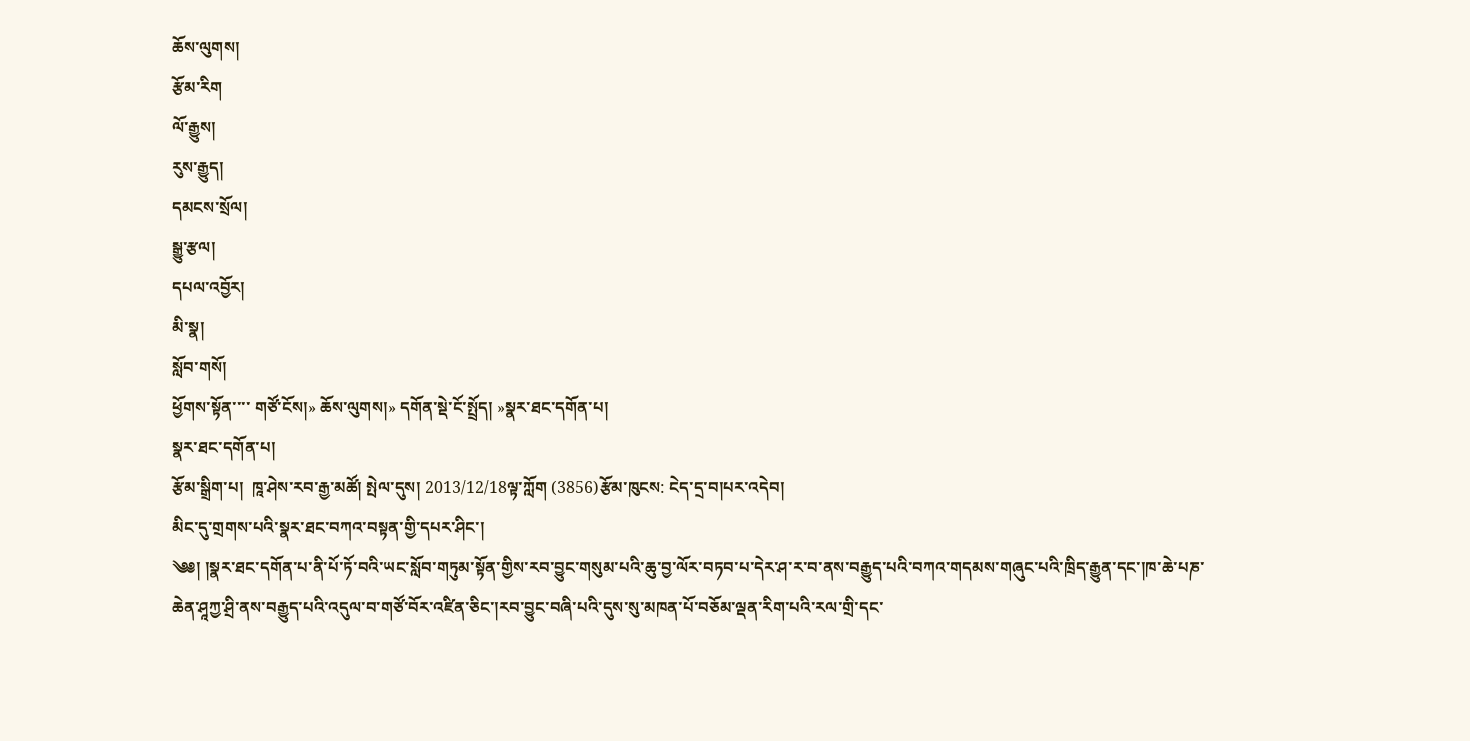ཆོས་ལུགས།
རྩོམ་རིག
ལོ་རྒྱུས།
རུས་རྒྱུད།
དམངས་སྲོལ།
སྒྱུ་རྩལ།
དཔལ་འབྱོར།
མི་སྣ།
སློབ་གསོ།
ཕྱོགས་སྟོན་་་་ གཙོ་ངོས།» ཆོས་ལུགས།» དགོན་སྡེ་ངོ་སྤྲོད། »སྣར་ཐང་དགོན་པ།
སྣར་ཐང་དགོན་པ།
རྩོམ་སྒྲིག་པ།  ཁཱ་ཤེས་རབ་རྒྱ་མཚོ། སྤེལ་དུས། 2013/12/18ལྟ་ཀློག (3856)རྩོམ་ཁུངས: ངེད་དྲ་བ།པར་འདེབ།
མིང་དུ་གྲགས་པའི་སྣར་ཐང་བཀའ་བསྟན་གྱི་དཔར་ཤིང་།
༄༅། །སྣར་ཐང་དགོན་པ་ནི་པོ་ཏོ་བའི་ཡང་སློབ་གཏུམ་སྟོན་གྱིས་རབ་བྱུང་གསུམ་པའི་ཆུ་བྱ་ལོར་བཏབ་པ་དེར་ཤ་ར་བ་ནས་བརྒྱུད་པའི་བཀའ་གདམས་གཞུང་པའི་ཁྲིད་རྒྱུན་དང་།ཁ་ཆེ་པཎ་ཆེན་ཤཱཀྱ་ཤྲི་ནས་བརྒྱུད་པའི་འདུལ་བ་གཙོ་བོར་འཛིན་ཅིང་།རབ་བྱུང་བཞི་པའི་དུས་སུ་མཁན་པོ་བཅོམ་ལྡན་རིག་པའི་རལ་གྲི་དང་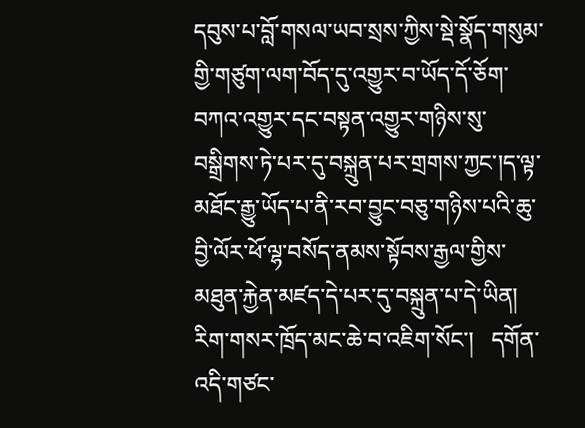དབུས་པ་བློ་གསལ་ཡབ་སྲས་ཀྱིས་སྡེ་སྣོད་གསུམ་གྱི་གཙུག་ལག་བོད་དུ་འགྱུར་བ་ཡོད་དོ་ཅོག་བཀའ་འགྱུར་དང་བསྟན་འགྱུར་གཉིས་སུ་བསྒྲིགས་ཏེ་པར་དུ་བསྐྲུན་པར་གྲགས་ཀྱང་།ད་ལྟ་མཐོང་རྒྱུ་ཡོད་པ་ནི་རབ་བྱུང་བཅུ་གཉིས་པའི་ཆུ་བྱི་ལོར་ཕོ་ལྷ་བསོད་ནམས་སྟོབས་རྒྱལ་གྱིས་མཐུན་རྐྱེན་མཛད་དེ་པར་དུ་བསྐྲུན་པ་དེ་ཡིན།  རིག་གསར་ཁྲོད་མང་ཆེ་བ་འཇིག་སོང་།   དགོན་འདི་གཙང་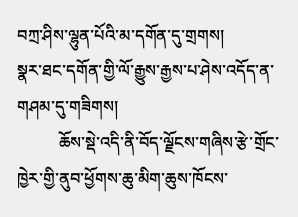བཀྲ་ཤིས་ལྷུན་པོའི་མ་དགོན་དུ་གྲགས།
སྣར་ཐང་དགོན་གྱི་ལོ་རྒྱུས་རྒྱས་པ་ཤེས་འདོད་ན་གཤམ་དུ་གཟིགས།
          ཆོས་སྡེ་འདི་ནི་བོད་ལྗོངས་གཞིས་རྩེ་གྲོང་ཁྱེར་གྱི་ནུབ་ཕྱོགས་ཆུ་མིག་ཆུས་ཁོངས་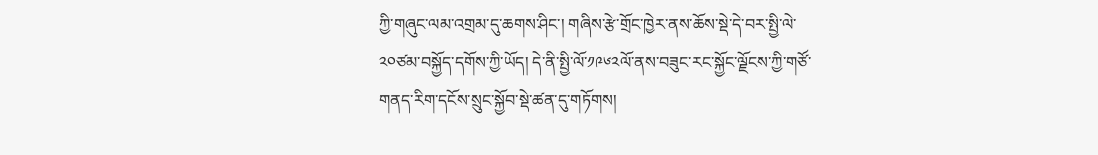ཀྱི་གཞུང་ལམ་འགྲམ་དུ་ཆགས་ཤིང་། གཞིས་རྩེ་གྲོང་ཁྱེར་ནས་ཆོས་སྡེ་དེ་བར་སྤྱི་ལེ་༢༠ཙམ་བསྐྱོད་དགོས་ཀྱི་ཡོད། དེ་ནི་སྤྱི་ལོ་༡༩༦༢ལོ་ནས་བཟུང་རང་སྐྱོང་ལྗོངས་ཀྱི་གཙོ་གནད་རིག་དངོས་སྲུང་སྐྱོབ་སྡེ་ཚན་དུ་གཏོགས།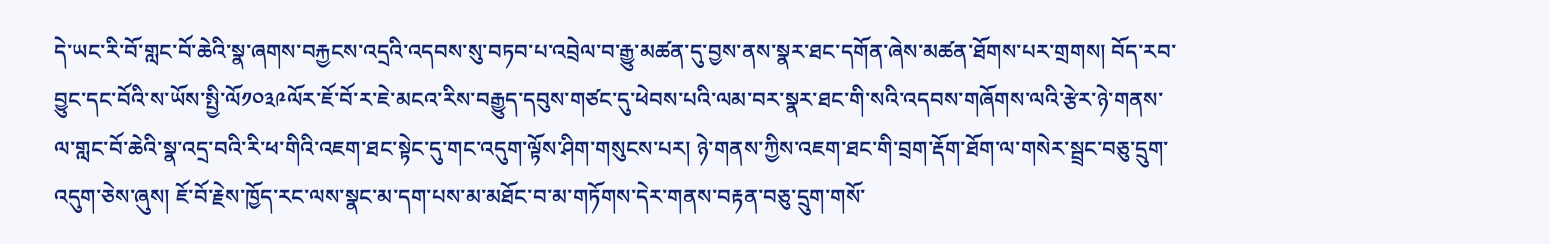དེ་ཡང་རི་བོ་གླང་བོ་ཆེའི་སྣ་ཞགས་བརྐྱངས་འདྲའི་འདབས་སུ་བཏབ་པ་འབྲེལ་བ་རྒྱུ་མཚན་དུ་བྱས་ནས་སྣར་ཐང་དགོན་ཞེས་མཚན་ཐོགས་པར་གྲགས། བོད་རབ་བྱུང་དང་བོའི་ས་ཡོས་སྤྱི་ལོ༡༠༣༩ལོར་ཇོ་བོ་ར་ཇེ་མངའ་རིས་བརྒྱུད་དབུས་གཙང་དུ་ཕེབས་པའི་ལམ་བར་སྣར་ཐང་གི་སའི་འདབས་གཞོགས་ལའི་རྩེར་ཉེ་གནས་ལ་གླང་བོ་ཆེའི་སྣ་འདྲ་བའི་རི་ཕ་གིའི་འཇག་ཐང་སྟེང་དུ་གང་འདུག་ལྟོས་ཤིག་གསུངས་པར། ཉེ་གནས་ཀྱིས་འཇག་ཐང་གི་བྲག་རྡོག་ཐོག་ལ་གསེར་སྦྲང་བཅུ་དྲུག་འདུག་ཅེས་ཞུས། ཇོ་བོ་རྗེས་ཁྱོད་རང་ལས་སྣང་མ་དག་པས་མ་མཐོང་བ་མ་གཏོགས་དེར་གནས་བརྟན་བཅུ་དྲུག་གསོ་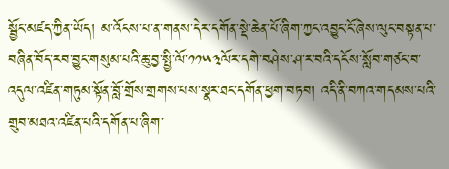སྦྱོང་མཛད་ཀྱིན་ཡོད། མ་འོངས་པ་ན་གནས་དེར་དགོན་སྡེ་ཆེན་པོ་ཞིག་ཀྱང་འབྱུང་ངོ་ཞེས་ལུང་བསྟན་པ་བཞིན་བོད་རབ་བྱུང་གསུམ་པའི་ཆུ་བྱ་སྤྱི་ལོ་༡༡༥༣ལོར་དགེ་བཤེས་ཤ་ར་བའི་དངོས་སློབ་གཙང་བ་འདུལ་འཛིན་གཏུམ་སྟོན་བློ་གྲོས་གྲགས་པས་སྣར་ཐང་དགོན་ཕྱག་བཏབ། འདི་ནི་བཀའ་གདམས་པའི་གྲུབ་མཐའ་འཛིན་པའི་དགོན་པ་ཞིག་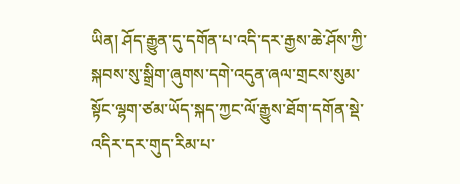ཡིན། ཤོད་རྒྱུན་དུ་དགོན་པ་འདི་དར་རྒྱས་ཆེ་ཤོས་ཀྱི་སྐབས་སུ་སྒྲིག་ཞུགས་དགེ་འདུན་ཞལ་གྲངས་སུམ་སྟོང་ལྷག་ཙམ་ཡོད་སྐད་ཀྱང་ལོ་རྒྱུས་ཐོག་དགོན་སྡེ་འདིར་དར་གུད་རིམ་པ་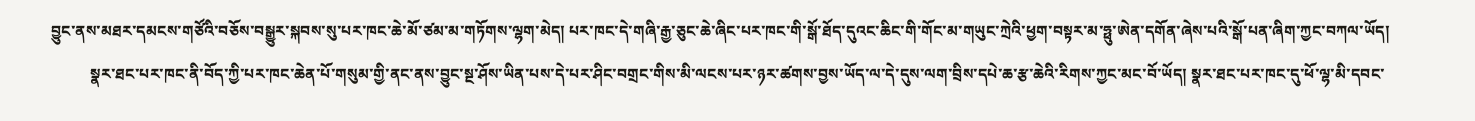བྱུང་ནས་མཐར་དམངས་གཙོའི་བཅོས་བསྒྱུར་སྐབས་སུ་པར་ཁང་ཆེ་མོ་ཙམ་མ་གཏོགས་ལྷག་མེད། པར་ཁང་དེ་གཞི་རྒྱ་ཅུང་ཆེ་ཞིང་པར་ཁང་གི་སྒོ་ཐོད་དུའང་ཆིང་གི་གོང་མ་གཡུང་ཀྲེའི་ཕྱག་བསྟར་མ་ཧྥུ་ཨེན་དགོན་ཞེས་པའི་སྒོ་པན་ཞིག་ཀྱང་བཀལ་ཡོད།
          སྣར་ཐང་པར་ཁང་ནི་བོད་ཀྱི་པར་ཁང་ཆེན་པོ་གསུམ་གྱི་ནང་ནས་བྱུང་སྔ་ཤོས་ཡིན་པས་དེ་པར་ཤིང་བགྲང་གིས་མི་ལངས་པར་ཉར་ཚགས་བྱས་ཡོད་ལ་དེ་དུས་ལག་བྲིས་དཔེ་ཆ་རྩ་ཆེའི་རིགས་ཀྱང་མང་བོ་ཡོད། སྣར་ཐང་པར་ཁང་དུ་ཕོ་ལྷ་མི་དབང་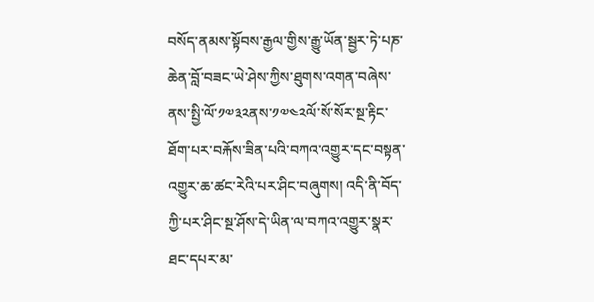བསོད་ནམས་སྟོབས་རྒྱལ་གྱིས་རྒྱུ་ཡོན་སྦྱར་ཏེ་པཎ་ཆེན་བློ་བཟང་ཡེ་ཤེས་ཀྱིས་ཐུགས་འགན་བཞེས་ནས་སྤྱི་ལོ་༡༧༣༢ནས་༡༧༤༢ལོ་སོ་སོར་སྔ་རྟིང་ཐོག་པར་བརྐོས་ཟིན་པའི་བཀའ་འགྱུར་དང་བསྟན་འགྱུར་ཆ་ཚང་རེའི་པར་ཤིང་བཞུགས། འདི་ནི་བོད་ཀྱི་པར་ཤིང་སྔ་ཤོས་དེ་ཡིན་ལ་བཀའ་འགྱུར་སྣར་ཐང་དཔར་མ་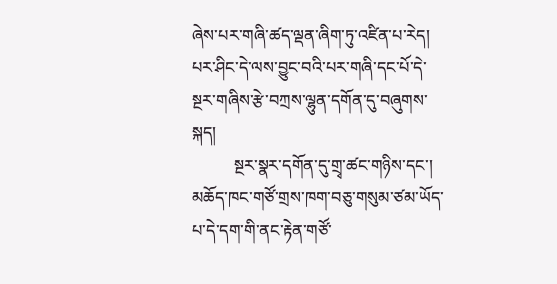ཞེས་པར་གཞི་ཚད་ལྡན་ཞིག་ཏུ་འཛིན་པ་རེད། པར་ཤིང་དེ་ལས་བྱུང་བའི་པར་གཞི་དང་པོ་དེ་སྔར་གཞིས་རྩེ་བཀྲས་ལྷུན་དགོན་དུ་བཞུགས་སྐད།
          སྔར་སྣར་དགོན་དུ་གྲྭ་ཚང་གཉིས་དང་། མཆོད་ཁང་གཙོ་གྲས་ཁག་བཅུ་གསུམ་ཙམ་ཡོད་པ་དེ་དག་གི་ནང་རྟེན་གཙོ་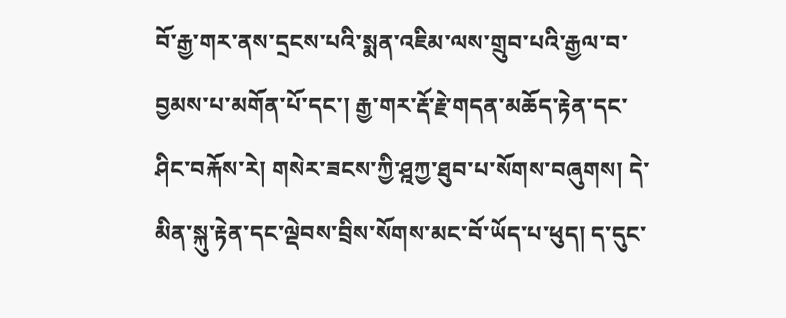བོ་རྒྱ་གར་ནས་དྲངས་པའི་སྨན་འཇིམ་ལས་གྲུབ་པའི་རྒྱལ་བ་བྱམས་པ་མགོན་པོ་དང་། རྒྱ་གར་རྡོ་རྗེ་གདན་མཆོད་རྟེན་དང་ཤིང་བརྐོས་རེ། གསེར་ཟངས་ཀྱི་ཤྰཀྱ་ཐུབ་པ་སོགས་བཞུགས། དེ་མིན་སྐུ་རྟེན་དང་ལྡེབས་བྲིས་སོགས་མང་བོ་ཡོད་པ་ཕུད། ད་དུང་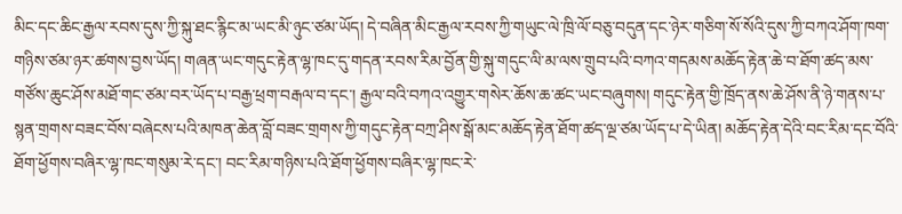མིང་དང་ཆིང་རྒྱལ་རབས་དུས་ཀྱི་སྐུ་ཐང་རྙིང་མ་ཡང་མི་ཉུང་ཙམ་ཡོད། དེ་བཞིན་མིང་རྒྱལ་རབས་ཀྱི་གཡུང་ལེ་ཁྲི་ལོ་བཅུ་བདུན་དང་ཉེར་གཅིག་སོ་སོའི་དུས་ཀྱི་བཀའ་ཤོག་ཁག་གཉིས་ཙམ་ཉར་ཚགས་བྱས་ཡོད། གཞན་ཡང་གདུང་རྟེན་ལྷ་ཁང་དུ་གདན་རབས་རིམ་བྱོན་གྱི་སྐུ་གདུང་ལི་མ་ལས་གྲུབ་པའི་བཀའ་གདམས་མཆོད་རྟེན་ཆེ་བ་ཐོག་ཚད་མས་གཙོས་ཆུང་ཤོས་མཐོ་གང་ཙམ་བར་ཡོད་པ་བརྒྱ་ཕྲག་བརྒལ་བ་དང་། རྒྱལ་བའི་བཀའ་འགྱུར་གསེར་ཆོས་ཆ་ཚང་ཡང་བཞུགས། གདུང་རྟེན་གྱི་ཁྲོད་ནས་ཆེ་ཤོས་ནི་ཉེ་གནས་པ་སྙན་གྲགས་བཟང་བོས་བཞེངས་པའི་མཁན་ཆེན་བློ་བཟང་གྲགས་ཀྱི་གདུང་རྟེན་བཀྲ་ཤིས་སྒོ་མང་མཆོད་རྟེན་ཐོག་ཚད་ལྔ་ཙམ་ཡོད་པ་དེ་ཡིན། མཆོད་རྟེན་དེའི་བང་རིམ་དང་བོའི་ཐོག་ཕྱོགས་བཞིར་ལྷ་ཁང་གསུམ་རེ་དང་། བང་རིམ་གཉིས་པའི་ཐོག་ཕྱོགས་བཞིར་ལྷ་ཁང་རེ་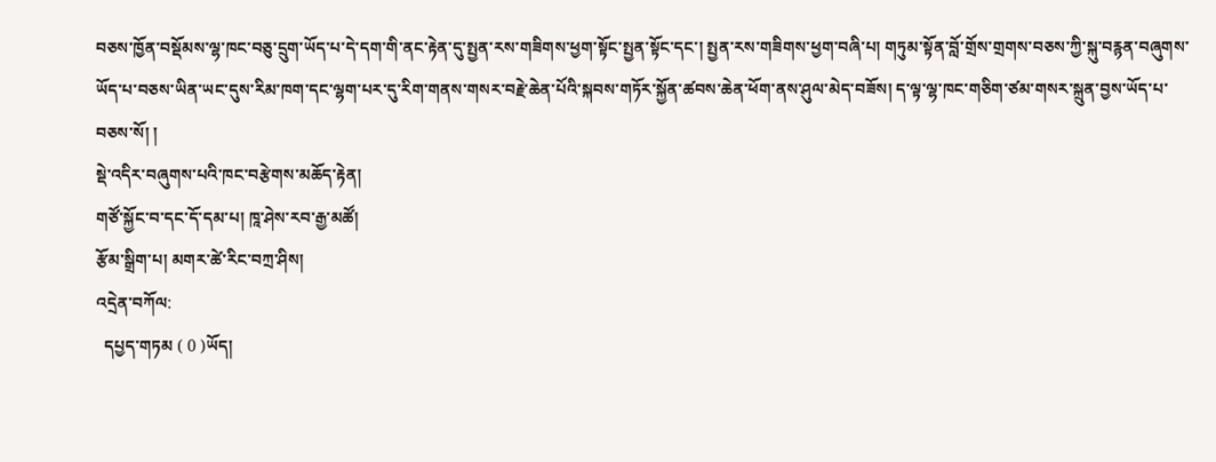བཅས་ཁྱོན་བསྡོམས་ལྷ་ཁང་བཅུ་དྲུག་ཡོད་པ་དེ་དག་གི་ནང་རྟེན་དུ་སྤྱན་རས་གཟིགས་ཕྱག་སྟོང་སྤྱན་སྟོང་དང་། སྤྱན་རས་གཟིགས་ཕྱག་བཞི་པ། གཏུམ་སྟོན་བློ་གྲོས་གྲགས་བཅས་ཀྱི་སྐུ་བརྙན་བཞུགས་ཡོད་པ་བཅས་ཡིན་ཡང་དུས་རིམ་ཁག་དང་ལྷག་པར་དུ་རིག་གནས་གསར་བརྗེ་ཆེན་པོའི་སྐབས་གཏོར་སྐྱོན་ཚབས་ཆེན་ཕོག་ནས་ཤུལ་མེད་བཟོས། ད་ལྟ་ལྷ་ཁང་གཅིག་ཙམ་གསར་སྐྲུན་བྱས་ཡོད་པ་བཅས་སོ། །
སྡེ་འདིར་བཞུགས་པའི་ཁང་བརྩེགས་མཆོད་རྟེན།
གཙོ་སྐྱོང་བ་དང་དོ་དམ་པ། ཁཱ་ཤེས་རབ་རྒྱ་མཚོ།
རྩོམ་སྒྲིག་པ། མགར་ཚེ་རིང་བཀྲ་ཤིས།
འདྲེན་བཀོལ:
  དཔྱད་གཏམ ( 0 )ཡོད།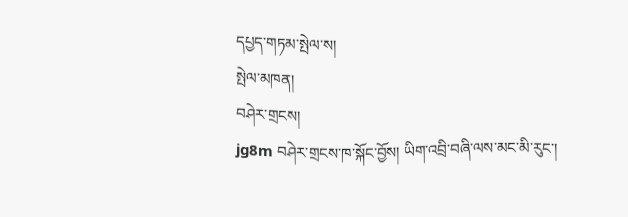དཔྱད་གཏམ་སྤེལ་ས།
སྤེལ་མཁན།
བཤེར་གྲངས།
jg8m བཤེར་གྲངས་ཁ་སྐོང་བྱོས། ཡིག་འབྲི་བཞི་ལས་མང་མི་རུང་།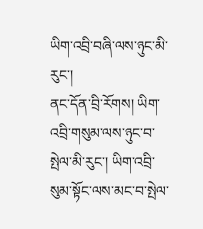ཡིག་འབྲི་བཞི་ལས་ཉུང་མི་རུང་།
ནང་དོན་བྲི་རོགས། ཡིག་འབྲི་གསུམ་ལས་ཉུང་བ་སྤེལ་མི་རུང་། ཡིག་འབྲི་སུམ་སྟོང་ལས་མང་བ་སྤེལ་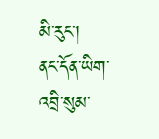མི་རུང་།
ནང་དོན་ཡིག་འབྲི་སུམ་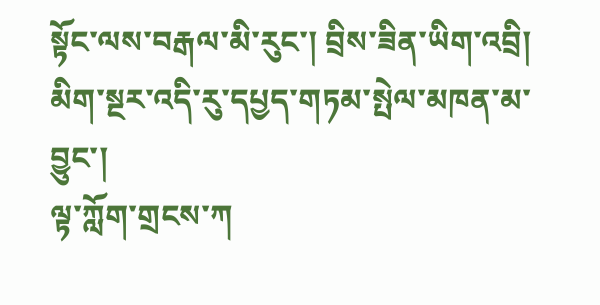སྟོང་ལས་བརྒལ་མི་རུང་། བྲིས་ཟིན་ཡིག་འབྲི།
མིག་སྔར་འདི་རུ་དཔྱད་གཏམ་སྤེལ་མཁན་མ་བྱུང་།
ལྟ་ཀློག་གྲངས་ཀ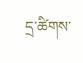དྲ་ཚིགས་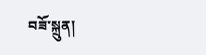བཟོ་སྐྲུན།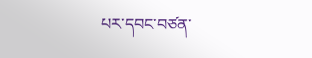པར་དབང་བཙན་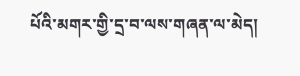པོའི་མགར་གྱི་དྲ་བ་ལས་གཞན་ལ་མེད།